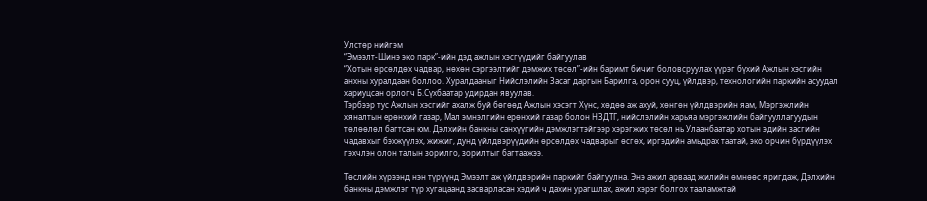Улстөр нийгэм
“Эмээлт-Шинэ эко парк”-ийн дэд ажлын хэсгүүдийг байгуулав
“Хотын өрсөлдөх чадвар, нөхөн сэргээлтийг дэмжих төсөл”-ийн баримт бичиг боловсруулах үүрэг бүхий Ажлын хэсгийн анхны хуралдаан боллоо. Хуралдааныг Нийслэлийн Засаг даргын Барилга, орон сууц, үйлдвэр, технологийн паркийн асуудал хариуцсан орлогч Б.Сүхбаатар удирдан явуулав.
Тэрбээр тус Ажлын хэсгийг ахалж буй бөгөөд Ажлын хэсэгт Хүнс, хөдөө аж ахуй, хөнгөн үйлдвэрийн яам, Мэргэжлийн хяналтын ерөнхий газар, Мал эмнэлгийн ерөнхий газар болон НЗДТГ, нийслэлийн харьяа мэргэжлийн байгууллагуудын төлөөлөл багтсан юм. Дэлхийн банкны санхүүгийн дэмжлэгтэйгээр хэрэгжих төсөл нь Улаанбаатар хотын эдийн засгийн чадавхыг бэхжүүлэх, жижиг, дунд үйлдвэрүүдийн өрсөлдөх чадварыг өсгөх, иргэдийн амьдрах таатай, эко орчин бүрдүүлэх гэхчлэн олон талын зорилго, зорилтыг багтаажээ.

Төслийн хүрээнд нэн түрүүнд Эмээлт аж үйлдвэрийн паркийг байгуулна. Энэ ажил арваад жилийн өмнөөс яригдаж, Дэлхийн банкны дэмжлэг түр хугацаанд засварласан хэдий ч дахин урагшлах, ажил хэрэг болгох тааламжтай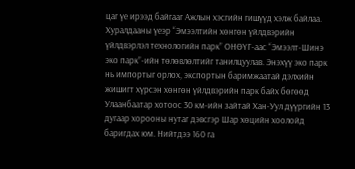цаг үе ирээд байгааг Ажлын хэсгийн гишүүд хэлж байлаа. Хуралдааны үеэр “Эмээлтийн хөнгөн үйлдвэрийн үйлдвэрлэл технологийн парк” ОНӨҮГ-аас “Эмээлт-Шинэ эко парк”-ийн төлөвлөлтийг танилцуулав. Энэхүү эко парк нь импортыг орлох, экспортын баримжаатай дэлхийн жишигт хүрсэн хөнгөн үйлдвэрийн парк байх бөгөөд Улаанбаатар хотоос 30 км-ийн зайтай Хан-Уул дүүргийн 13 дугаар хорооны нутаг дэвсгэр Шар хөцийн хоолойд баригдах юм. Нийтдээ 160 га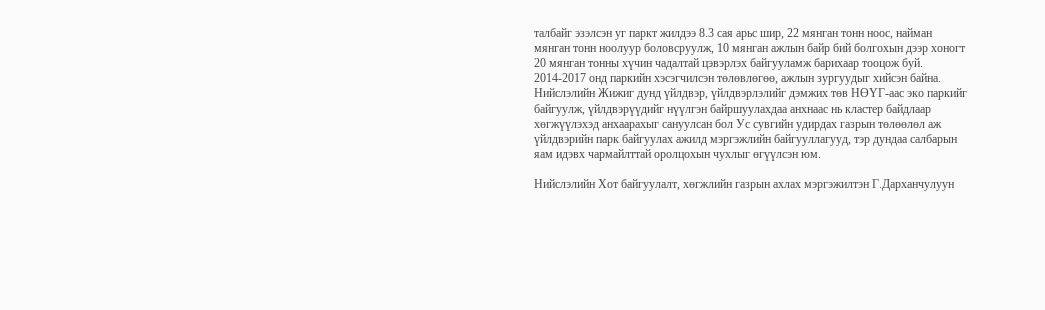талбайг эзэлсэн уг паркт жилдээ 8.3 сая арьс шир, 22 мянган тонн ноос, найман мянган тонн ноолуур боловсруулж, 10 мянган ажлын байр бий болгохын дээр хоногт 20 мянган тонны хүчин чадалтай цэвэрлэх байгууламж барихаар тооцож буй. 2014-2017 онд паркийн хэсэгчилсэн төлөвлөгөө, ажлын зургуудыг хийсэн байна.
Нийслэлийн Жижиг дунд үйлдвэр, үйлдвэрлэлийг дэмжих төв НӨҮГ-аас эко паркийг байгуулж, үйлдвэрүүдийг нүүлгэн байршуулахдаа анхнаас нь кластер байдлаар хөгжүүлэхэд анхаарахыг сануулсан бол Ус сувгийн удирдах газрын төлөөлөл аж үйлдвэрийн парк байгуулах ажилд мэргэжлийн байгууллагууд, тэр дундаа салбарын яам идэвх чармайлттай оролцохын чухлыг өгүүлсэн юм.

Нийслэлийн Хот байгуулалт, хөгжлийн газрын ахлах мэргэжилтэн Г.Дарханчулуун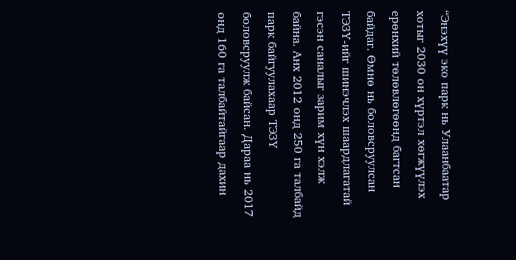“Энэхүү эко парк нь Улаанбаатар хотыг 2030 он хүртэл хөгжүүлэх ерөнхий төлөвлөгөөнд багтсан байдаг. Өмнө нь боловсруулсан ТЭЗҮ-ийг шинэчлэх шаардлагатай гэсэн саналыг зарим хүн хэлж байна. Анх 2012 онд 250 га талбайд парк байгуулахаар ТЭЗҮ боловсруулж байсан. Дараа нь 2017 онд 160 га талбайтайгаар дахин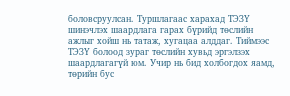боловсруулсан. Туршлагаас харахад ТЭЗҮ шинэчлэх шаардлага гарах бүрийд төслийн ажлыг хойш нь татаж, хугацаа алддаг. Тиймээс ТЭЗҮ болоод зураг төслийн хувьд эргэлзэх шаардлагагүй юм. Учир нь бид холбогдох яамд, төрийн бус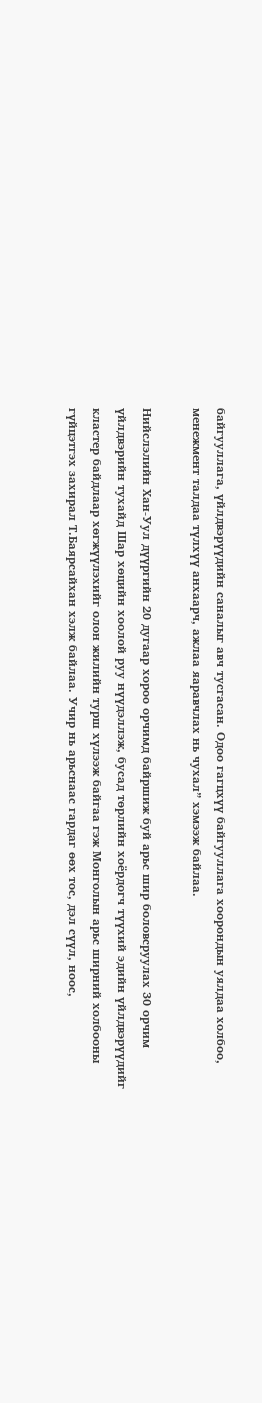байгууллага, үйлдвэрүүдийн саналыг авч тусгасан. Одоо гагцхүү байгууллага хоорондын уялдаа холбоо, менежмент талдаа түлхүү анхаарч, ажлаа яаравчлах нь чухал” хэмээж байлаа.

Нийслэлийн Хан-Уул дүүргийн 20 дугаар хороо орчимд байршиж буй арьс шир боловсруулах 30 орчим үйлдвэрийн тухайд Шар хөцийн хоолой руу нүүдэллэж, бусад төрлийн хоёрдогч түүхий эдийн үйлдвэрүүдийг кластер байдлаар хөгжүүлэхийг олон жилийн турш хүлээж байгаа гэж Монголын арьс ширний холбооны гүйцэтгэх захирал Т.Баярсайхан хэлж байлаа. Учир нь арьснаас гардаг өөх тос, дэл сүүл, ноос,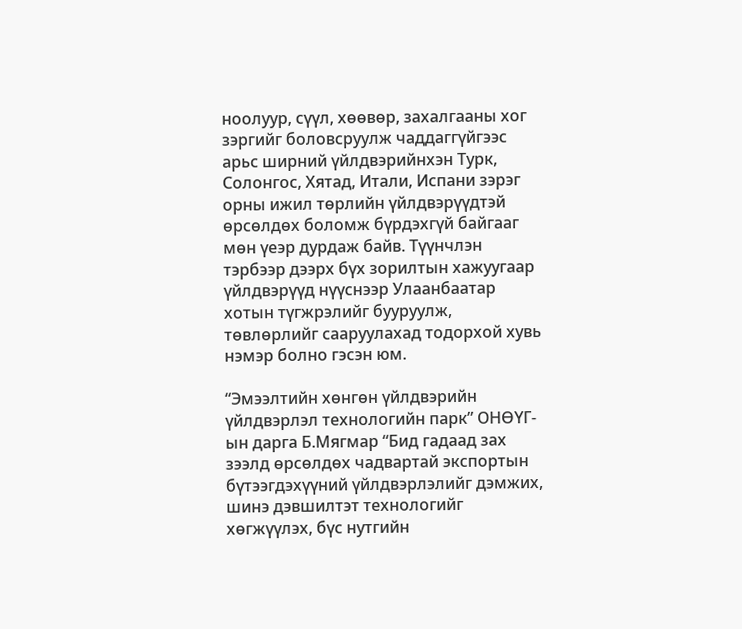ноолуур, сүүл, хөөвөр, захалгааны хог зэргийг боловсруулж чаддаггүйгээс арьс ширний үйлдвэрийнхэн Турк, Солонгос, Хятад, Итали, Испани зэрэг орны ижил төрлийн үйлдвэрүүдтэй өрсөлдөх боломж бүрдэхгүй байгааг мөн үеэр дурдаж байв. Түүнчлэн тэрбээр дээрх бүх зорилтын хажуугаар үйлдвэрүүд нүүснээр Улаанбаатар хотын түгжрэлийг бууруулж, төвлөрлийг сааруулахад тодорхой хувь нэмэр болно гэсэн юм.

“Эмээлтийн хөнгөн үйлдвэрийн үйлдвэрлэл технологийн парк” ОНӨҮГ-ын дарга Б.Мягмар “Бид гадаад зах зээлд өрсөлдөх чадвартай экспортын бүтээгдэхүүний үйлдвэрлэлийг дэмжих, шинэ дэвшилтэт технологийг хөгжүүлэх, бүс нутгийн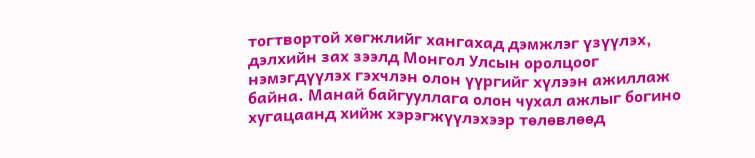тогтвортой хөгжлийг хангахад дэмжлэг үзүүлэх, дэлхийн зах зээлд Монгол Улсын оролцоог нэмэгдүүлэх гэхчлэн олон үүргийг хүлээн ажиллаж байна. Манай байгууллага олон чухал ажлыг богино хугацаанд хийж хэрэгжүүлэхээр төлөвлөөд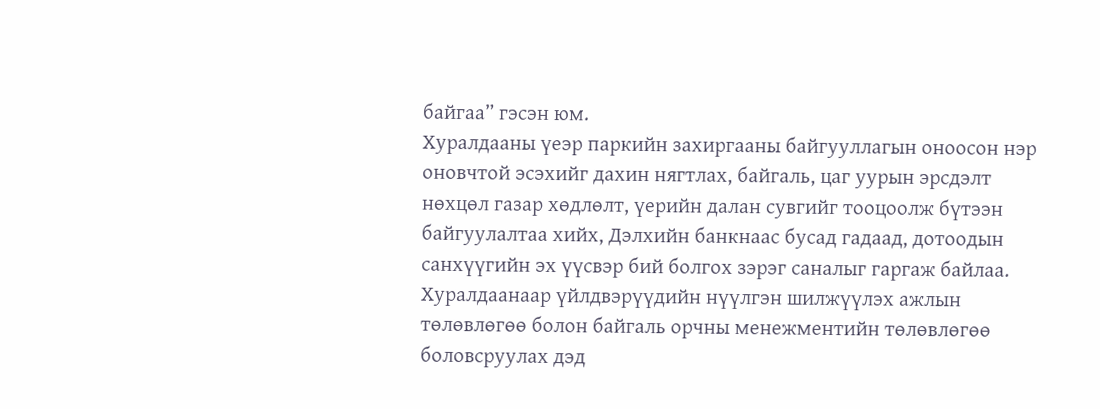байгаа” гэсэн юм.
Хуралдааны үеэр паркийн захиргааны байгууллагын оноосон нэр оновчтой эсэхийг дахин нягтлах, байгаль, цаг уурын эрсдэлт нөхцөл газар хөдлөлт, үерийн далан сувгийг тооцоолж бүтээн байгуулалтаа хийх, Дэлхийн банкнаас бусад гадаад, дотоодын санхүүгийн эх үүсвэр бий болгох зэрэг саналыг гаргаж байлаа. Хуралдаанаар үйлдвэрүүдийн нүүлгэн шилжүүлэх ажлын төлөвлөгөө болон байгаль орчны менежментийн төлөвлөгөө боловсруулах дэд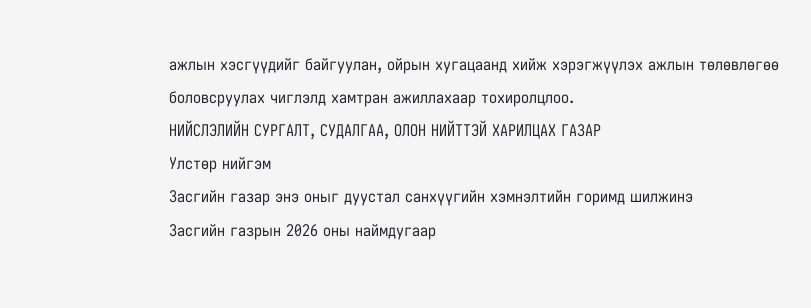ажлын хэсгүүдийг байгуулан, ойрын хугацаанд хийж хэрэгжүүлэх ажлын төлөвлөгөө боловсруулах чиглэлд хамтран ажиллахаар тохиролцлоо.
НИЙСЛЭЛИЙН СУРГАЛТ, СУДАЛГАА, ОЛОН НИЙТТЭЙ ХАРИЛЦАХ ГАЗАР
Улстөр нийгэм
Засгийн газар энэ оныг дуустал санхүүгийн хэмнэлтийн горимд шилжинэ
Засгийн газрын 2026 оны наймдугаар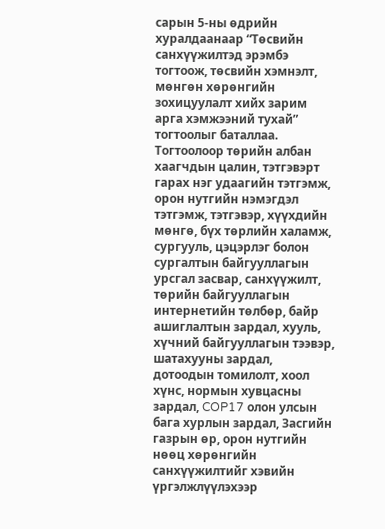сарын 5-ны өдрийн хуралдаанаар “Төсвийн санхүүжилтэд эрэмбэ тогтоож, төсвийн хэмнэлт, мөнгөн хөрөнгийн зохицуулалт хийх зарим арга хэмжээний тухай” тогтоолыг баталлаа.
Тогтоолоор төрийн албан хаагчдын цалин, тэтгэвэрт гарах нэг удаагийн тэтгэмж, орон нутгийн нэмэгдэл тэтгэмж, тэтгэвэр, хүүхдийн мөнгө, бүх төрлийн халамж, сургууль, цэцэрлэг болон сургалтын байгууллагын урсгал засвар, санхүүжилт, төрийн байгууллагын интернетийн төлбөр, байр ашиглалтын зардал, хууль, хүчний байгууллагын тээвэр, шатахууны зардал, дотоодын томилолт, хоол хүнс, нормын хувцасны зардал, COP17 олон улсын бага хурлын зардал, Засгийн газрын өр, орон нутгийн нөөц хөрөнгийн санхүүжилтийг хэвийн үргэлжлүүлэхээр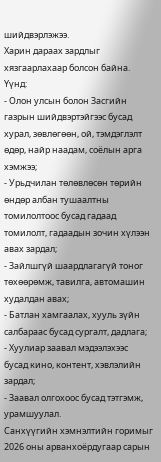шийдвэрлэжээ.
Харин дараах зардлыг хязгаарлахаар болсон байна. Үүнд:
- Олон улсын болон Засгийн газрын шийдвэртэйгээс бусад хурал, зөвлөгөөн, ой, тэмдэглэлт өдөр, найр наадам, соёлын арга хэмжээ;
- Урьдчилан төлөвлөсөн төрийн өндөр албан тушаалтны томилолтоос бусад гадаад томилолт, гадаадын зочин хүлээн авах зардал;
- Зайлшгүй шаардлагагүй тоног төхөөрөмж, тавилга, автомашин худалдан авах;
- Батлан хамгаалах, хууль зүйн салбараас бусад сургалт, дадлага;
- Хуулиар заавал мэдээлэхээс бусад кино, контент, хэвлэлийн зардал;
- Заавал олгохоос бусад тэтгэмж, урамшуулал.
Санхүүгийн хэмнэлтийн горимыг 2026 оны арванхоёрдугаар сарын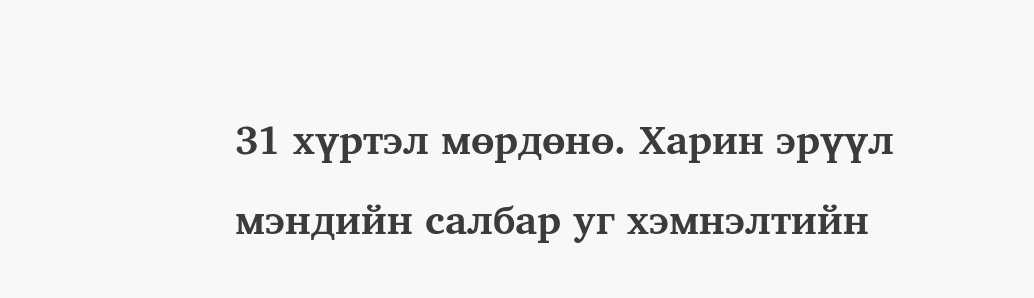31 хүртэл мөрдөнө. Харин эрүүл мэндийн салбар уг хэмнэлтийн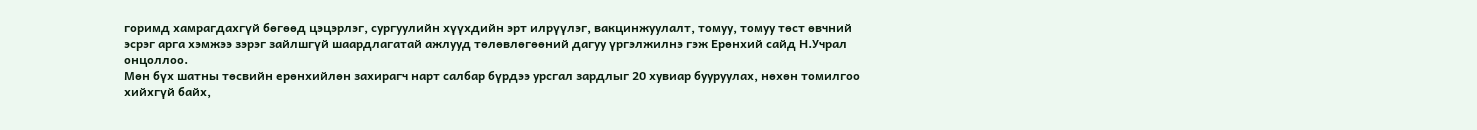горимд хамрагдахгүй бөгөөд цэцэрлэг, сургуулийн хүүхдийн эрт илрүүлэг, вакцинжуулалт, томуу, томуу төст өвчний эсрэг арга хэмжээ зэрэг зайлшгүй шаардлагатай ажлууд төлөвлөгөөний дагуу үргэлжилнэ гэж Ерөнхий сайд Н.Учрал онцоллоо.
Мөн бүх шатны төсвийн ерөнхийлөн захирагч нарт салбар бүрдээ урсгал зардлыг 20 хувиар бууруулах, нөхөн томилгоо хийхгүй байх,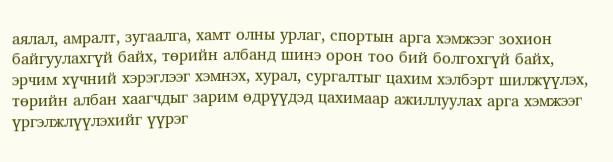аялал, амралт, зугаалга, хамт олны урлаг, спортын арга хэмжээг зохион байгуулахгүй байх, төрийн албанд шинэ орон тоо бий болгохгүй байх, эрчим хүчний хэрэглээг хэмнэх, хурал, сургалтыг цахим хэлбэрт шилжүүлэх, төрийн албан хаагчдыг зарим өдрүүдэд цахимаар ажиллуулах арга хэмжээг үргэлжлүүлэхийг үүрэг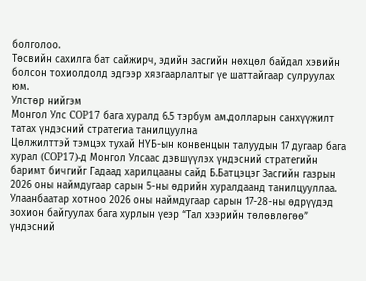болголоо.
Төсвийн сахилга бат сайжирч, эдийн засгийн нөхцөл байдал хэвийн болсон тохиолдолд эдгээр хязгаарлалтыг үе шаттайгаар сулруулах юм.
Улстөр нийгэм
Монгол Улс COP17 бага хуралд 6.5 тэрбум ам.долларын санхүүжилт татах үндэсний стратегиа танилцуулна
Цөлжилттэй тэмцэх тухай НҮБ-ын конвенцын талуудын 17 дугаар бага хурал (COP17)-д Монгол Улсаас дэвшүүлэх үндэсний стратегийн баримт бичгийг Гадаад харилцааны сайд Б.Батцэцэг Засгийн газрын 2026 оны наймдугаар сарын 5-ны өдрийн хуралдаанд танилцууллаа.
Улаанбаатар хотноо 2026 оны наймдугаар сарын 17-28-ны өдрүүдэд зохион байгуулах бага хурлын үеэр “Тал хээрийн төлөвлөгөө” үндэсний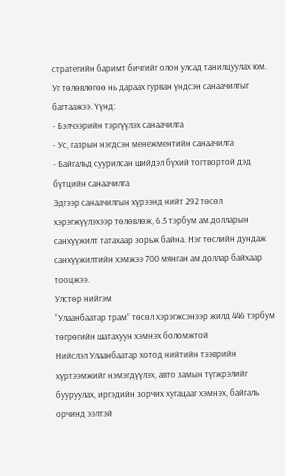стратегийн баримт бичгийг олон улсад танилцуулах юм.
Уг төлөвлөгөө нь дараах гурван үндсэн санаачилгыг багтаажээ. Үүнд:
- Бэлчээрийн тэргүүлэх санаачилга
- Ус, газрын нэгдсэн менежментийн санаачилга
- Байгальд суурилсан шийдэл бүхий тогтвортой дэд бүтцийн санаачилга
Эдгээр санаачилгын хүрээнд нийт 292 төсөл хэрэгжүүлэхээр төлөвлөж, 6.5 тэрбум ам.долларын санхүүжилт татахаар зорьж байна. Нэг төслийн дундаж санхүүжилтийн хэмжээ 700 мянган ам.доллар байхаар тооцжээ.
Улстөр нийгэм
“Улаанбаатар трам” төсөл хэрэгжсэнээр жилд 446 тэрбум төгрөгийн шатахуун хэмнэх боломжтой
Нийслэл Улаанбаатар хотод нийтийн тээврийн хүртээмжийг нэмэгдүүлэх, авто замын түгжрэлийг бууруулах, иргэдийн зорчих хугацааг хэмнэх, байгаль орчинд ээлтэй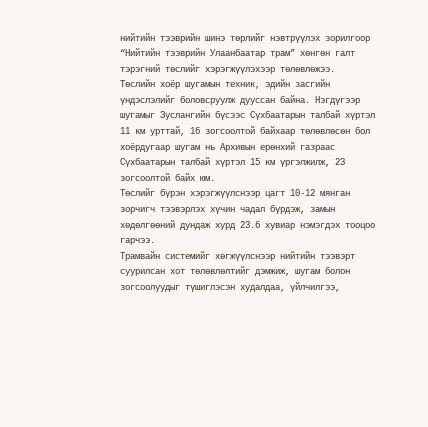нийтийн тээврийн шинэ төрлийг нэвтрүүлэх зорилгоор “Нийтийн тээврийн Улаанбаатар трам” хөнгөн галт тэрэгний төслийг хэрэгжүүлэхээр төлөвлөжээ.
Төслийн хоёр шугамын техник, эдийн засгийн үндэслэлийг боловсруулж дууссан байна. Нэгдүгээр шугамыг Зуслангийн бүсээс Сүхбаатарын талбай хүртэл 11 км урттай, 16 зогсоолтой байхаар төлөвлөсөн бол хоёрдугаар шугам нь Архивын ерөнхий газраас Сүхбаатарын талбай хүртэл 15 км үргэлжилж, 23 зогсоолтой байх юм.
Төслийг бүрэн хэрэгжүүлснээр цагт 10-12 мянган зорчигч тээвэрлэх хүчин чадал бүрдэж, замын хөдөлгөөний дундаж хурд 23.6 хувиар нэмэгдэх тооцоо гарчээ.
Трамвайн системийг хөгжүүлснээр нийтийн тээвэрт суурилсан хот төлөвлөлтийг дэмжиж, шугам болон зогсоолуудыг түшиглэсэн худалдаа, үйлчилгээ,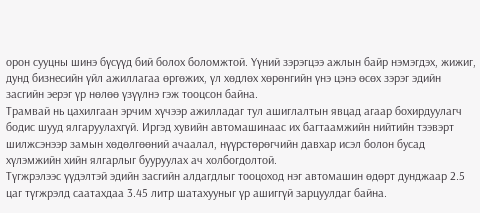орон сууцны шинэ бүсүүд бий болох боломжтой. Үүний зэрэгцээ ажлын байр нэмэгдэх, жижиг, дунд бизнесийн үйл ажиллагаа өргөжих, үл хөдлөх хөрөнгийн үнэ цэнэ өсөх зэрэг эдийн засгийн эерэг үр нөлөө үзүүлнэ гэж тооцсон байна.
Трамвай нь цахилгаан эрчим хүчээр ажилладаг тул ашиглалтын явцад агаар бохирдуулагч бодис шууд ялгаруулахгүй. Иргэд хувийн автомашинаас их багтаамжийн нийтийн тээвэрт шилжсэнээр замын хөдөлгөөний ачаалал, нүүрстөрөгчийн давхар исэл болон бусад хүлэмжийн хийн ялгарлыг бууруулах ач холбогдолтой.
Түгжрэлээс үүдэлтэй эдийн засгийн алдагдлыг тооцоход нэг автомашин өдөрт дунджаар 2.5 цаг түгжрэлд саатахдаа 3.45 литр шатахууныг үр ашиггүй зарцуулдаг байна.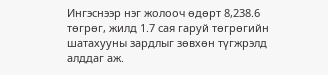Ингэснээр нэг жолооч өдөрт 8,238.6 төгрөг, жилд 1.7 сая гаруй төгрөгийн шатахууны зардлыг зөвхөн түгжрэлд алддаг аж.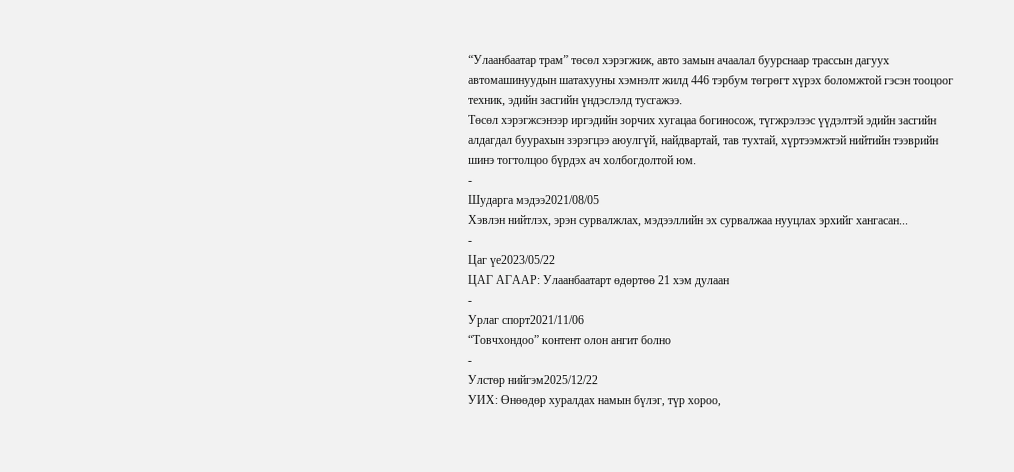“Улаанбаатар трам” төсөл хэрэгжиж, авто замын ачаалал буурснаар трассын дагуух автомашинуудын шатахууны хэмнэлт жилд 446 тэрбум төгрөгт хүрэх боломжтой гэсэн тооцоог техник, эдийн засгийн үндэслэлд тусгажээ.
Төсөл хэрэгжсэнээр иргэдийн зорчих хугацаа богиносож, түгжрэлээс үүдэлтэй эдийн засгийн алдагдал буурахын зэрэгцээ аюулгүй, найдвартай, тав тухтай, хүртээмжтэй нийтийн тээврийн шинэ тогтолцоо бүрдэх ач холбогдолтой юм.
-
Шударга мэдээ2021/08/05
Хэвлэн нийтлэх, эрэн сурвалжлах, мэдээллийн эх сурвалжаа нууцлах эрхийг хангасан...
-
Цаг үе2023/05/22
ЦАГ АГААР: Улаанбаатарт өдөртөө 21 хэм дулаан
-
Урлаг спорт2021/11/06
“Товчхондоо” контент олон ангит болно
-
Улстөр нийгэм2025/12/22
УИХ: Өнөөдөр хуралдах намын бүлэг, түр хороо,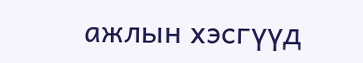ажлын хэсгүүд